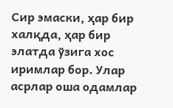Сир эмаски, ҳар бир халқда, ҳар бир элатда ўзига хос иримлар бор. Улар асрлар оша одамлар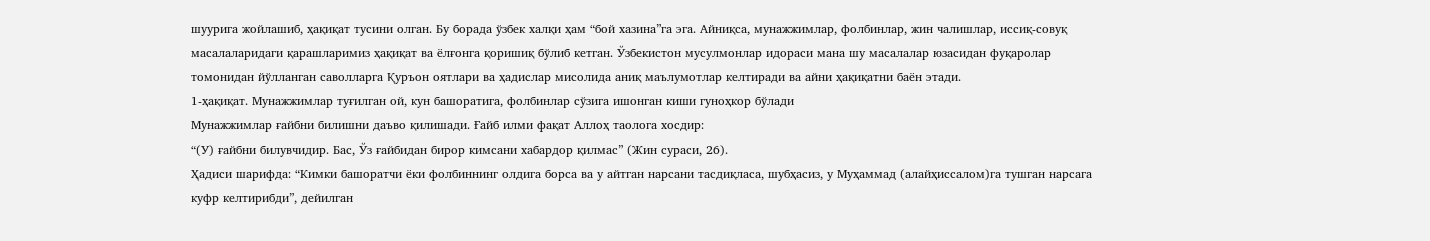шуурига жойлашиб, ҳақиқат тусини олган. Бу борада ўзбек халқи ҳам “бой хазина”га эга. Айниқса, мунажжимлар, фолбинлар, жин чалишлар, иссиқ-совуқ масалаларидаги қарашларимиз ҳақиқат ва ёлғонга қоришиқ бўлиб кетган. Ўзбекистон мусулмонлар идораси мана шу масалалар юзасидан фуқаролар томонидан йўлланган саволларга Қуръон оятлари ва ҳадислар мисолида аниқ маълумотлар келтиради ва айни ҳақиқатни баён этади.
1-ҳақиқат. Мунажжимлар туғилган ой, кун башоратига, фолбинлар сўзига ишонган киши гуноҳкор бўлади
Мунажжимлар ғайбни билишни даъво қилишади. Ғайб илми фақат Аллоҳ таолога хосдир:
“(У) ғайбни билувчидир. Бас, Ўз ғайбидан бирор кимсани хабардор қилмас” (Жин сураси, 26).
Ҳадиси шарифда: “Кимки башоратчи ёки фолбиннинг олдига борса ва у айтган нарсани тасдиқласа, шубҳасиз, у Муҳаммад (алайҳиссалом)га тушган нарсага куфр келтирибди”, дейилган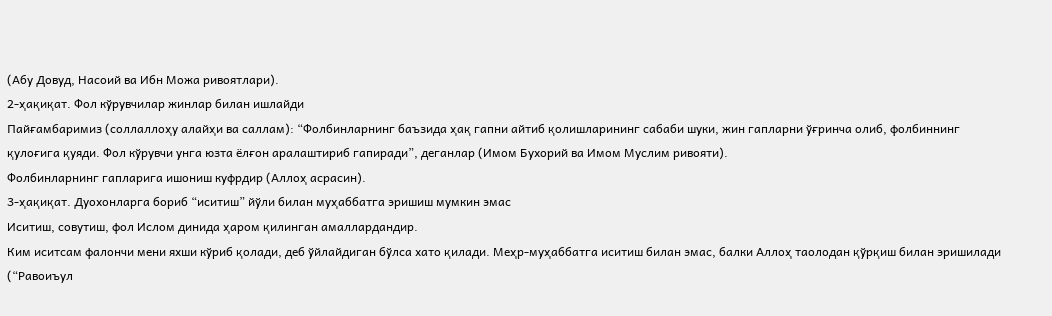(Абу Довуд, Насоий ва Ибн Можа ривоятлари).
2-ҳақиқат. Фол кўрувчилар жинлар билан ишлайди
Пайғамбаримиз (соллаллоҳу алайҳи ва саллам): “Фолбинларнинг баъзида ҳақ гапни айтиб қолишларининг сабаби шуки, жин гапларни ўғринча олиб, фолбиннинг қулоғига қуяди. Фол кўрувчи унга юзта ёлғон аралаштириб гапиради”, деганлар (Имом Бухорий ва Имом Муслим ривояти).
Фолбинларнинг гапларига ишониш куфрдир (Аллоҳ асрасин).
3-ҳақиқат. Дуохонларга бориб “иситиш” йўли билан муҳаббатга эришиш мумкин эмас
Иситиш, совутиш, фол Ислом динида ҳаром қилинган амаллардандир.
Ким иситсам фалончи мени яхши кўриб қолади, деб ўйлайдиган бўлса хато қилади. Меҳр-муҳаббатга иситиш билан эмас, балки Аллоҳ таолодан қўрқиш билан эришилади (“Равоиъул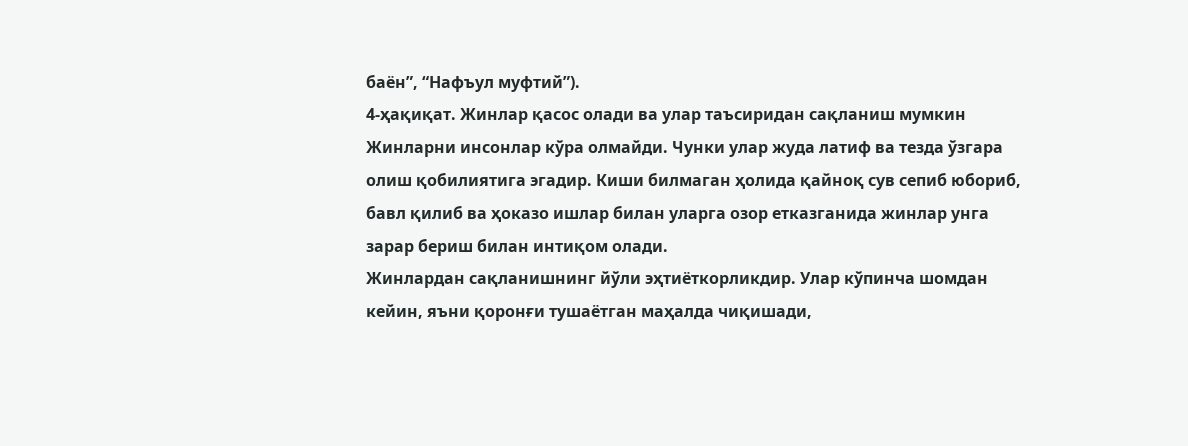баён”, “Нафъул муфтий”).
4-ҳақиқат. Жинлар қасос олади ва улар таъсиридан сақланиш мумкин
Жинларни инсонлар кўра олмайди. Чунки улар жуда латиф ва тезда ўзгара олиш қобилиятига эгадир. Киши билмаган ҳолида қайноқ сув сепиб юбориб, бавл қилиб ва ҳоказо ишлар билан уларга озор етказганида жинлар унга зарар бериш билан интиқом олади.
Жинлардан сақланишнинг йўли эҳтиёткорликдир. Улар кўпинча шомдан кейин, яъни қоронғи тушаётган маҳалда чиқишади,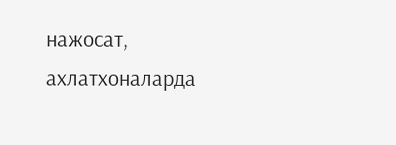нажосат, ахлатхоналарда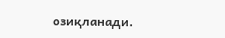озиқланади.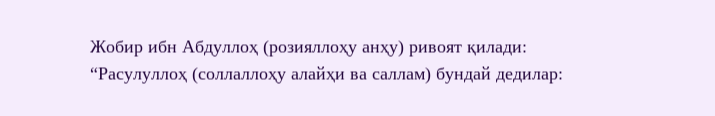Жобир ибн Абдуллоҳ (розияллоҳу анҳу) ривоят қилади: “Расулуллоҳ (соллаллоҳу алайҳи ва саллам) бундай дедилар: